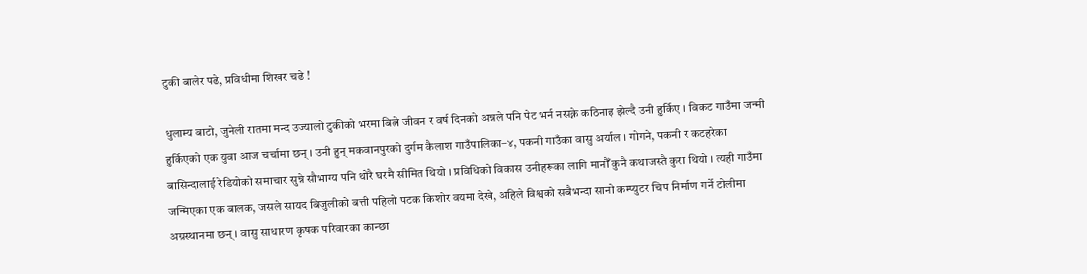टुकी बालेर पढे, प्रविधीमा शिखर चढे !

धुलाम्य बाटो, जुनेली रातमा मन्द उज्यालो टुकीको भरमा बित्ने जीवन र वर्ष दिनको अन्नले पनि पेट भर्न नसक्ने कठिनाइ झेल्दै उनी हुर्किए । विकट गाउँमा जन्मी हुर्किएको एक युवा आज चर्चामा छन् । उनी हुन् मकवानपुरको दुर्गम कैलाश गाउँपालिका–४, पकनी गाउँका वासु अर्याल । गोगने, पकनी र कटहरेका बासिन्दालाई रेडियोको समाचार सुन्ने सौभाग्य पनि थोरै घरमै सीमित थियो । प्रविधिको विकास उनीहरूका लागि मानौँ कुनै कथाजस्तै कुरा थियो । त्यही गाउँमा जन्मिएका एक बालक, जसले सायद बिजुलीको बत्ती पहिलो पटक किशोर वयमा देखे, अहिले विश्वको सबैभन्दा सानो कम्प्युटर चिप निर्माण गर्ने टोलीमा अग्रस्थानमा छन् । वासु साधारण कृषक परिवारका कान्छा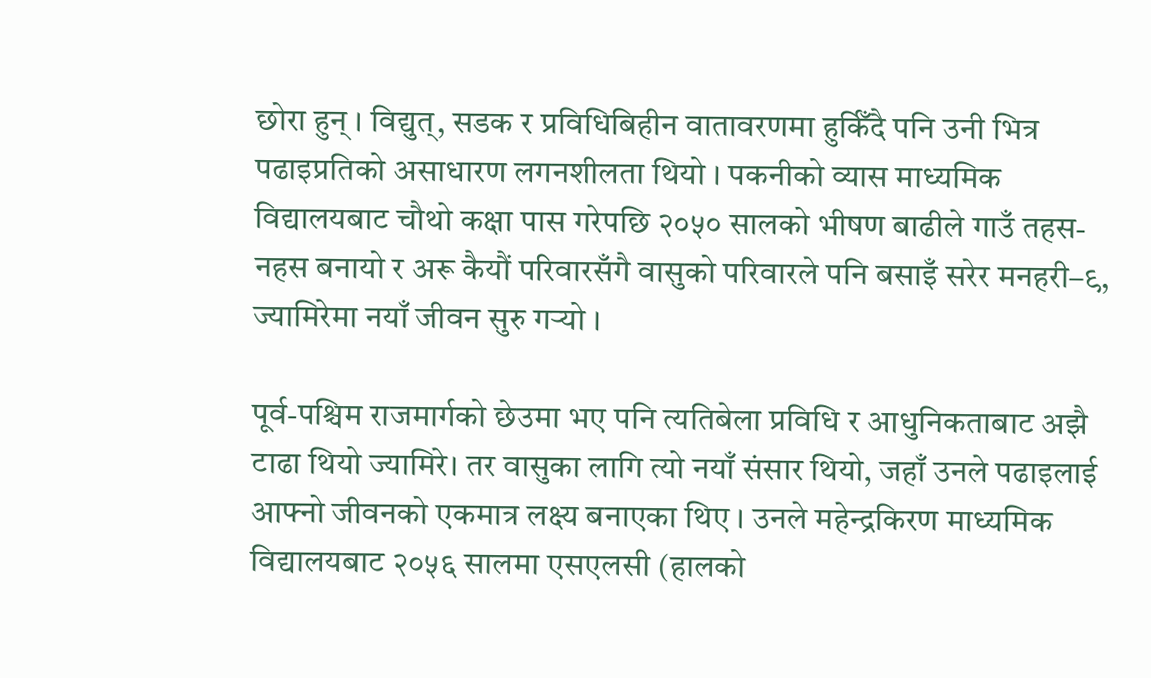छोरा हुन् । विद्युत्, सडक र प्रविधिबिहीन वातावरणमा हुर्किँदै पनि उनी भित्र पढाइप्रतिको असाधारण लगनशीलता थियो । पकनीको व्यास माध्यमिक विद्यालयबाट चौथो कक्षा पास गरेपछि २०५० सालको भीषण बाढीले गाउँ तहस-नहस बनायो र अरू कैयौं परिवारसँगै वासुको परिवारले पनि बसाइँ सरेर मनहरी–९, ज्यामिरेमा नयाँ जीवन सुरु गर्‍यो ।

पूर्व-पश्चिम राजमार्गको छेउमा भए पनि त्यतिबेला प्रविधि र आधुनिकताबाट अझै टाढा थियो ज्यामिरे। तर वासुका लागि त्यो नयाँ संसार थियो, जहाँ उनले पढाइलाई आफ्नो जीवनको एकमात्र लक्ष्य बनाएका थिए । उनले महेन्द्रकिरण माध्यमिक विद्यालयबाट २०५६ सालमा एसएलसी (हालको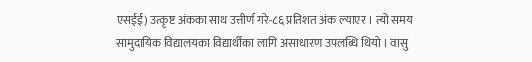एसईई) उत्कृष्ट अंकका साथ उत्तीर्ण गरे-८६ प्रतिशत अंक ल्याएर । त्यो समय सामुदायिक विद्यालयका विद्यार्थीका लागि असाधारण उपलब्धि थियो । वासु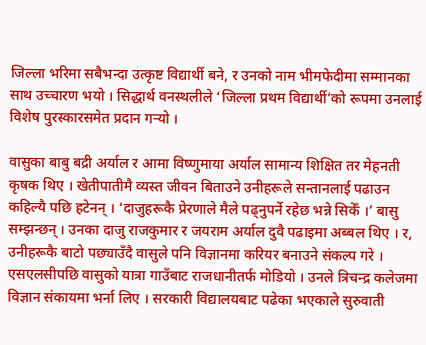जिल्ला भरिमा सबैभन्दा उत्कृष्ट विद्यार्थी बने, र उनको नाम भीमफेदीमा सम्मानका साथ उच्चारण भयो । सिद्धार्थ वनस्थलीले ‘जिल्ला प्रथम विद्यार्थी’को रूपमा उनलाई विशेष पुरस्कारसमेत प्रदान गर्‍यो ।

वासुका बाबु बद्री अर्याल र आमा विष्णुमाया अर्याल सामान्य शिक्षित तर मेहनती कृषक थिए । खेतीपातीमै व्यस्त जीवन बिताउने उनीहरूले सन्तानलाई पढाउन कहिल्यै पछि हटेनन् । ‘दाजुहरूकै प्रेरणाले मैले पढ्नुपर्ने रहेछ भन्ने सिकेँ ।’ बासु सम्झन्छन् । उनका दाजु राजकुमार र जयराम अर्याल दुवै पढाइमा अब्बल थिए । र, उनीहरूकै बाटो पछ्याउँदै वासुले पनि विज्ञानमा करियर बनाउने संकल्प गरे ।
एसएलसीपछि वासुको यात्रा गाउँबाट राजधानीतर्फ मोडियो । उनले त्रिचन्द्र कलेजमा विज्ञान संकायमा भर्ना लिए । सरकारी विद्यालयबाट पढेका भएकाले सुरुवाती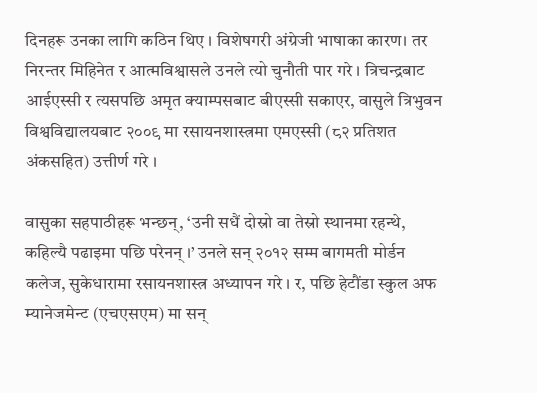दिनहरू उनका लागि कठिन थिए । विशेषगरी अंग्रेजी भाषाका कारण। तर निरन्तर मिहिनेत र आत्मविश्वासले उनले त्यो चुनौती पार गरे । त्रिचन्द्रबाट आईएस्सी र त्यसपछि अमृत क्याम्पसबाट बीएस्सी सकाएर, वासुले त्रिभुवन विश्वविद्यालयबाट २००९ मा रसायनशास्त्रमा एमएस्सी (८२ प्रतिशत अंकसहित) उत्तीर्ण गरे ।

वासुका सहपाठीहरू भन्छन्, ‘उनी सधैं दोस्रो वा तेस्रो स्थानमा रहन्थे, कहिल्यै पढाइमा पछि परेनन् ।’ उनले सन् २०१२ सम्म बागमती मोर्डन कलेज, सुकेधारामा रसायनशास्त्र अध्यापन गरे । र, पछि हेटौंडा स्कुल अफ म्यानेजमेन्ट (एचएसएम) मा सन्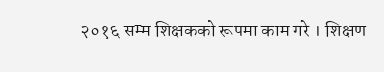२०१६ सम्म शिक्षकको रूपमा काम गरे । शिक्षण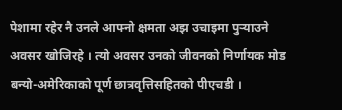पेशामा रहेर नै उनले आफ्नो क्षमता अझ उचाइमा पुर्‍याउने अवसर खोजिरहे । त्यो अवसर उनको जीवनको निर्णायक मोड बन्यो-अमेरिकाको पूर्ण छात्रवृत्तिसहितको पीएचडी ।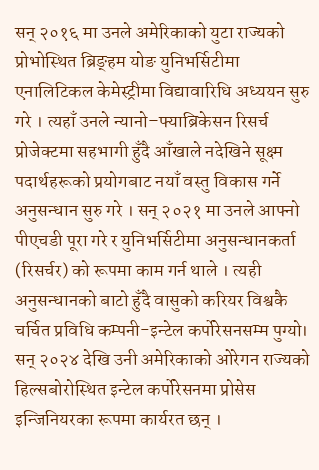सन् २०१६ मा उनले अमेरिकाको युटा राज्यको प्रोभोस्थित ब्रिङ्हम योङ युनिभर्सिटीमा एनालिटिकल केमेस्ट्रीमा विद्यावारिधि अध्ययन सुरु गरे । त्यहाँ उनले न्यानो–फ्याब्रिकेसन रिसर्च प्रोजेक्टमा सहभागी हुँदै आँखाले नदेखिने सूक्ष्म पदार्थहरूको प्रयोगबाट नयाँ वस्तु विकास गर्ने अनुसन्धान सुरु गरे । सन् २०२१ मा उनले आफ्नो पीएचडी पूरा गरे र युनिभर्सिटीमा अनुसन्धानकर्ता (रिसर्चर) को रूपमा काम गर्न थाले । त्यही अनुसन्धानको बाटो हुँदै वासुको करियर विश्वकै चर्चित प्रविधि कम्पनी-इन्टेल कर्पोरेसनसम्म पुग्यो। सन् २०२४ देखि उनी अमेरिकाको ओरेगन राज्यको हिल्सबोरोस्थित इन्टेल कर्पोरेसनमा प्रोसेस इन्जिनियरका रूपमा कार्यरत छन् ।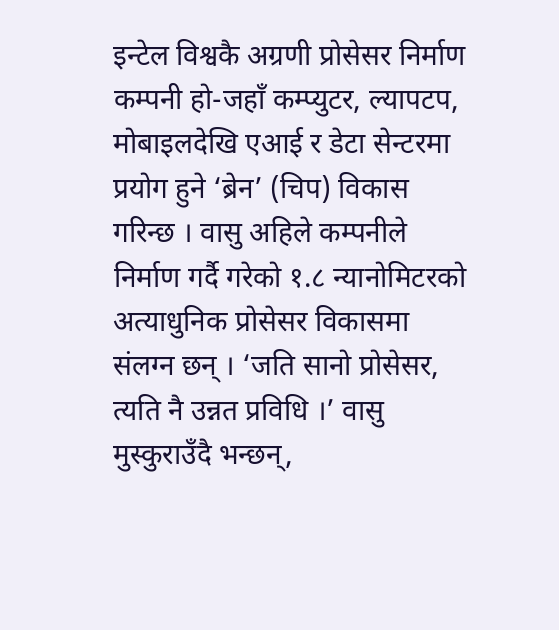इन्टेल विश्वकै अग्रणी प्रोसेसर निर्माण कम्पनी हो-जहाँ कम्प्युटर, ल्यापटप, मोबाइलदेखि एआई र डेटा सेन्टरमा प्रयोग हुने ‘ब्रेन’ (चिप) विकास गरिन्छ । वासु अहिले कम्पनीले निर्माण गर्दै गरेको १.८ न्यानोमिटरको अत्याधुनिक प्रोसेसर विकासमा संलग्न छन् । ‘जति सानो प्रोसेसर, त्यति नै उन्नत प्रविधि ।’ वासु मुस्कुराउँदै भन्छन्,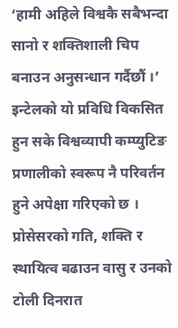‘हामी अहिले विश्वकै सबैभन्दा सानो र शक्तिशाली चिप बनाउन अनुसन्धान गर्दैछौं ।’
इन्टेलको यो प्रविधि विकसित हुन सके विश्वव्यापी कम्प्युटिङ प्रणालीको स्वरूप नै परिवर्तन हुने अपेक्षा गरिएको छ । प्रोसेसरको गति, शक्ति र स्थायित्व बढाउन वासु र उनको टोली दिनरात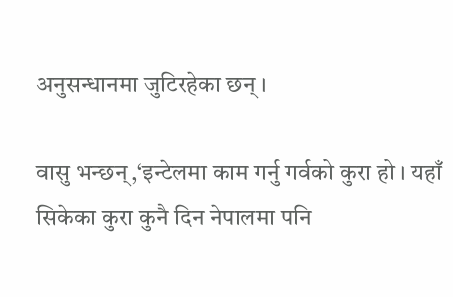अनुसन्धानमा जुटिरहेका छन् ।

वासु भन्छन्,‘इन्टेलमा काम गर्नु गर्वको कुरा हो । यहाँ सिकेका कुरा कुनै दिन नेपालमा पनि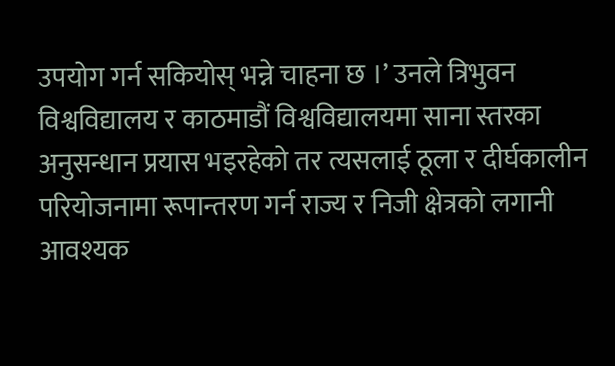उपयोग गर्न सकियोस् भन्ने चाहना छ ।’ उनले त्रिभुवन विश्वविद्यालय र काठमाडौं विश्वविद्यालयमा साना स्तरका अनुसन्धान प्रयास भइरहेको तर त्यसलाई ठूला र दीर्घकालीन परियोजनामा रूपान्तरण गर्न राज्य र निजी क्षेत्रको लगानी आवश्यक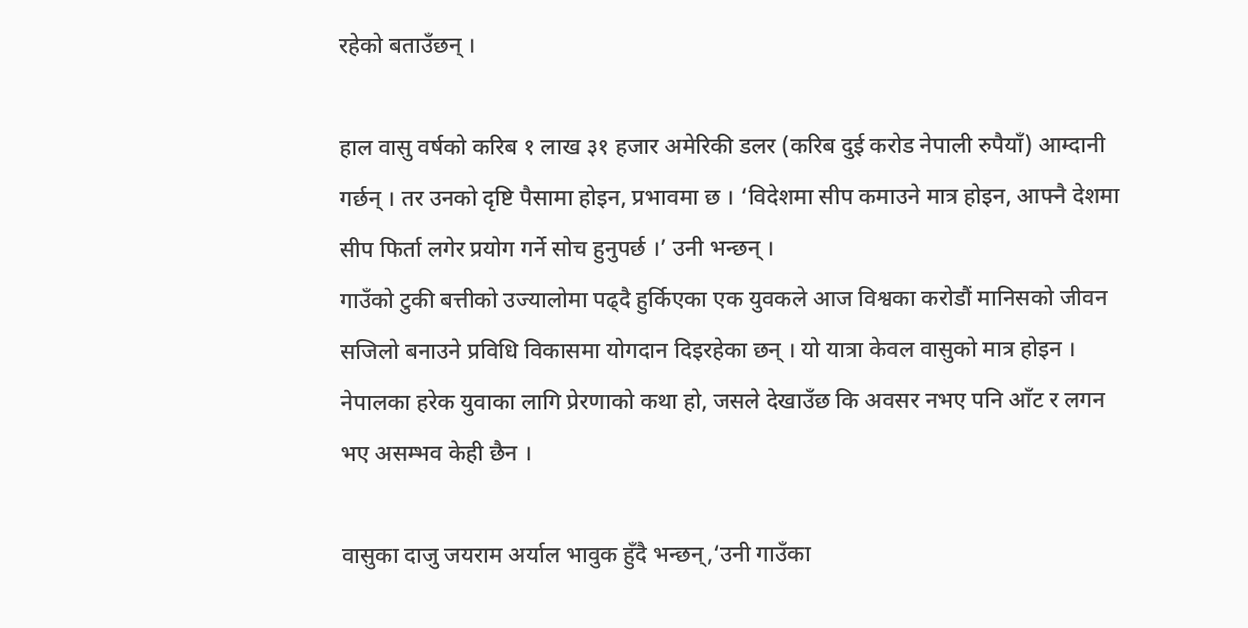रहेको बताउँछन् ।

हाल वासु वर्षको करिब १ लाख ३१ हजार अमेरिकी डलर (करिब दुई करोड नेपाली रुपैयाँ) आम्दानी गर्छन् । तर उनको दृष्टि पैसामा होइन, प्रभावमा छ । ‘विदेशमा सीप कमाउने मात्र होइन, आफ्नै देशमा सीप फिर्ता लगेर प्रयोग गर्ने सोच हुनुपर्छ ।’ उनी भन्छन् ।
गाउँको टुकी बत्तीको उज्यालोमा पढ्दै हुर्किएका एक युवकले आज विश्वका करोडौं मानिसको जीवन सजिलो बनाउने प्रविधि विकासमा योगदान दिइरहेका छन् । यो यात्रा केवल वासुको मात्र होइन । नेपालका हरेक युवाका लागि प्रेरणाको कथा हो, जसले देखाउँछ कि अवसर नभए पनि आँट र लगन भए असम्भव केही छैन ।

वासुका दाजु जयराम अर्याल भावुक हुँदै भन्छन्,‘उनी गाउँका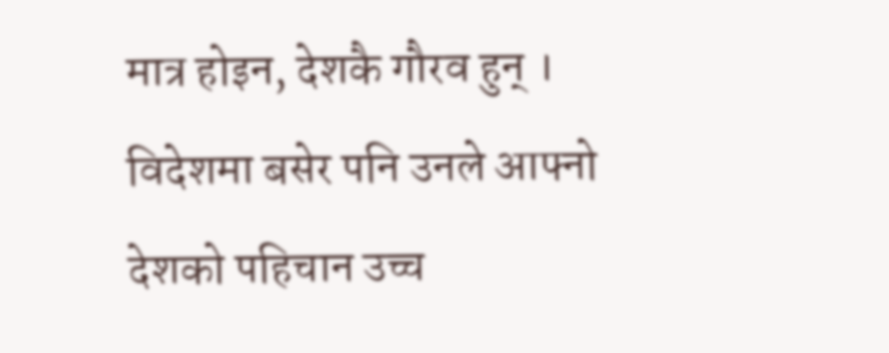मात्र होइन, देशकै गौरव हुन् । विदेशमा बसेर पनि उनले आफ्नो देशको पहिचान उच्च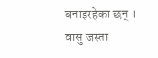बनाइरहेका छन् । वासु जस्ता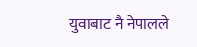युवाबाट नै नेपालले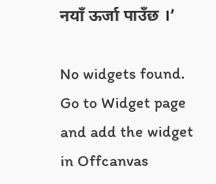नयाँ ऊर्जा पाउँछ ।’

No widgets found. Go to Widget page and add the widget in Offcanvas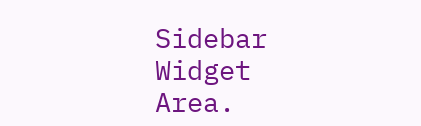Sidebar Widget Area.